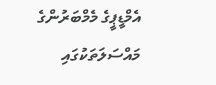އެމްޑީޕީގެ މެމްބަރުންގެ މައްސަލަތަކުގައި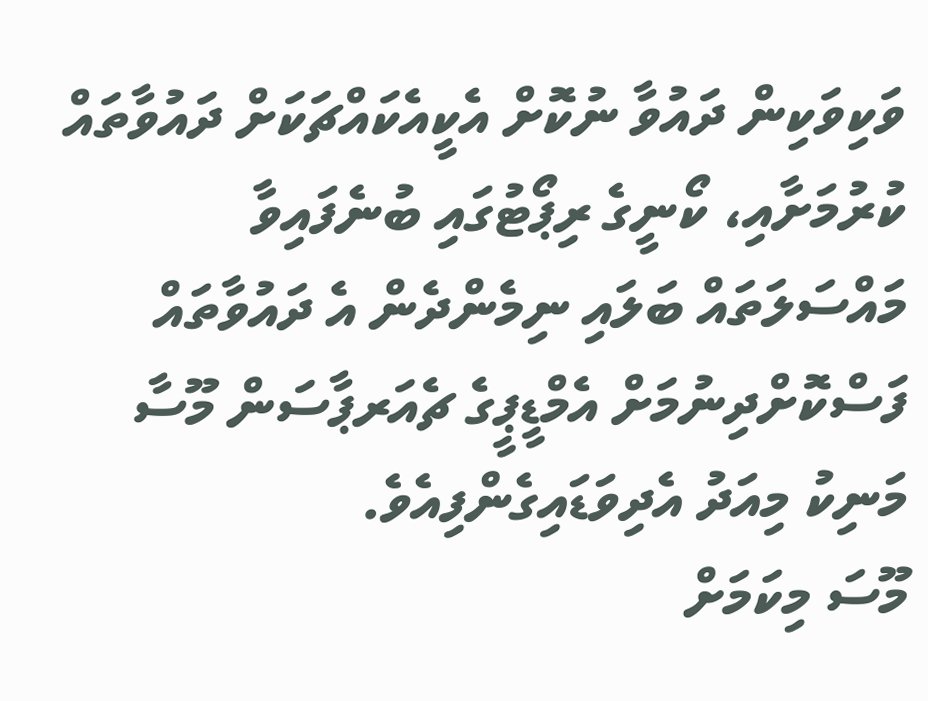ވަކިވަކިން ދައުވާ ނުކޮށް އެކީއެކައްޗަކަށް ދައުވާތައް ކުރުމަށާއި، ކޯނީގެ ރިޕޯޓުގައި ބުނެފައިވާ މައްސަލަތައް ބަލައި ނިމެންދެން އެ ދައުވާތައް ފަސްކޮށްދިނުމަށް އެމްޑީޕީގެ ޗެއަރޕާސަން މޫސާ މަނިކު މިއަދު އެދިވަޑައިގެންފިއެވެ.
މޫސަ މިކަމަށް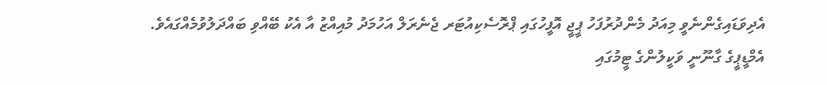އެދިވަޑައިގެންނެވީ މިއަދު މެންދުރުފަހު ޕީޖީ އޮފީހުގައި ޕްރޮސެކިއުޓަރ ޖެނެރަލް އަހުމަދު މުއިއްޒު އާ އެކު ބޭއްވި ބައްދަލުވުމެއްގައެވެ.
އެމްޑީޕީގެ ގާނޫނީ ވަކީލުންގެ ޓީމުގައި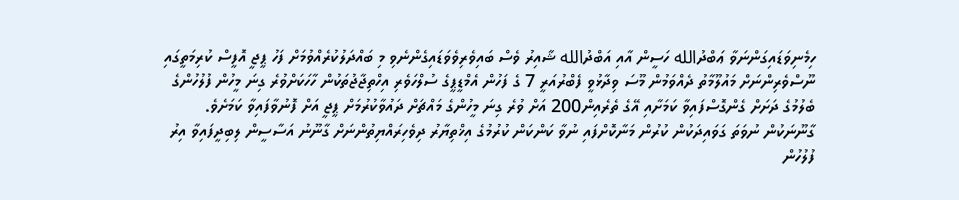ހިމެނިވަޑައިގަންނަވާ ޢަބްދުالله ހަސީން އާއި އަބްދުالله ޝާއިރު ވެސް ބައިވެރިވެވަޑައިގެންނެވި މި ބައްދަލުކުރެއްވުމަށް ފަހު ޕީޖީ އޮފީސް ކުރިމަތީގައި ނޫސްވެރިންނަށް މައުލޫމާތު ދެއްވަމުން މޫސަ ވިދާޅުވީ ފެބްރުއަރީ 7 ގެ ފަހުން އެމްޑީޕީގެ ސުލްހަވެރި އިހްތިޖާޖުތަކުން ހާހަކަށްވުރެ ގިނަ މީހުން ފުލުހުންގެ ބެލުމުގެ ދަށަށް ގެންގޮސްފައިވާ ކަމަށާއި އޭގެ ތެރެއިން200 އަށް ވުރެ ގިނަ މީހުންގެ މައްޗަށް ދައުވާކުރުމަށް ޕީޖީ އަށް ފޮނުވާފައިވާ ކަމަށެވެ.
ގާނޫނަކުން ނުވަތަ ގަވައިދަކުން ކުރުން މަނާކޮށްފައި ނުވާ ކަންކަން ކުރުމުގެ އިޚްތިޔާރު ދިވެހިރައްޔިތުންނަށް ގާނޫނު އަސާސީން ލިބިދީފައިވާ އިރު ފުލުހުން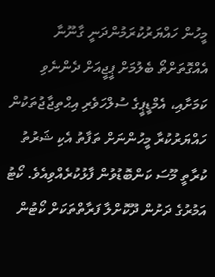މީހުން ހައްޔަރުކުރަމުންދަނީ ގާނޫނާ އެއްގޮތަށްތޯ ބެލުމަށް ޕީޖީއަށް ދެންނެވި ކަމަށާއި، އެމްޑީޕީގެ ސުލްހަވެރި އިޙްތިޖާޖުތަކުން ހައްޔަރުކުރާ މީހުންނަށް ތަފާތު އެކި ޝަރުތު ކުރާތީ މޫސަ ކަންބޮޑުވުން ފާޅުކުރެއްވިއެވެ. ކޯޓު އަމުރުގެ ދަށުން ދޫކޮށްލާ ފަރާތްތަކަށް ކޯޓުން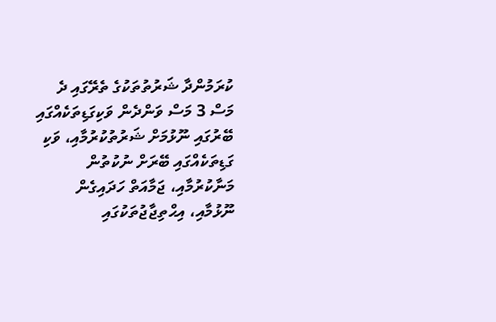ކުރަމުންދާ ޝަރުތުތަކުގެ ތެރޭގައި ދެ މަސް 3 މަސް ވަންދެން ވަކިގަޑިތަކެއްގައި ބޭރުގައި ނޫޅުމަށް ޝަރުތުކުރުމާއި، ވަކި ގަޑިތަކެއްގައި ބޭރަށް ނުކުތުން މަނާކުރުމާއި، ޖަމާއަތް ހަދައިގެން ނޫޅުމާއި، އިޙްތިޖާޖުތަކުގައި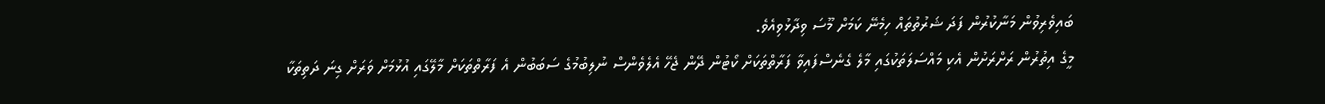ބައިވެރިވުން މަނާކުރުން ފަދަ ޝަރުތުތައް ހިމެނޭ ކަމަށް މޫސަ ވިދާޅުވިއެވެ.
މީގެ އިތުރުން ރަށްރަށުން އެކި މައްސަލަތަކުގައި މާލެ ގެނެސްފައިވާ ފަރާތްތަކަށް ކޯޓުން ދޭން ޖެހޭ އެލެވެންސް ނުލިބުމުގެ ސަބަބުން އެ ފަރާތްތަކަށް މާލޭގައި އުޅުމަށް ވަރަށް ގިނަ ދަތިތަކާ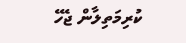ކުރިމަތިލާން ޖެހޭ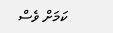ކަމަށް ވެސް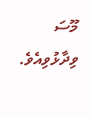މޫސަ ވިދާޅުވިއެވެ.